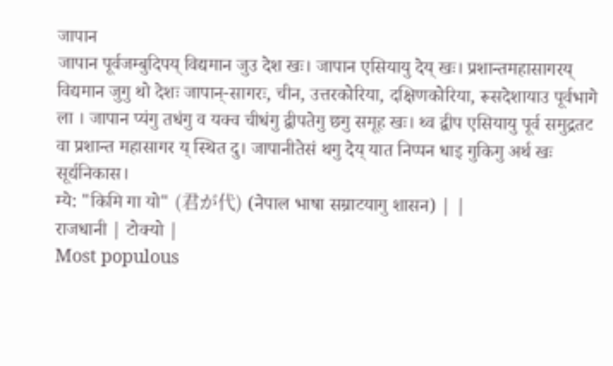जापान
जापान पूर्वजम्बुदिपय् विद्यमान जुउ देश खः। जापान एसियायु देय् खः। प्रशान्तमहासागरय् विद्यमान जुगु थो देशः जापान्-सागरः, चीन, उत्तरकोरिया, दक्षिणकोरिया, रूसदेशायाउ पूर्वभागे ला । जापान प्यंगु तधंगु व यक्व चीधंगु द्वीपतेगु छगु समूह खः। थ्व द्वीप एसियायु पूर्व समुद्रतट वा प्रशान्त महासागर य् स्थित दु। जापानीतेसं थगु देय् यात निप्पन धाइ गुकिगु अर्थ खः सूर्द्यनिकास।
म्ये: "किमि गा यो" (君が代) (नेपाल भाषा सम्राटयागु शासन) | |
राजधानी | टोक्यो |
Most populous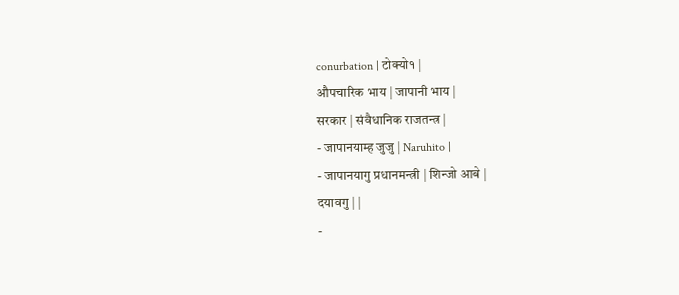conurbation | टोक्यो१ |
औपचारिक भाय | जापानी भाय |
सरकार | संवैधानिक राजतन्त्र |
- जापानयाम्ह जुजु | Naruhito |
- जापानयागु प्रधानमन्त्री | शिन्जो आबे |
दयावगु | |
-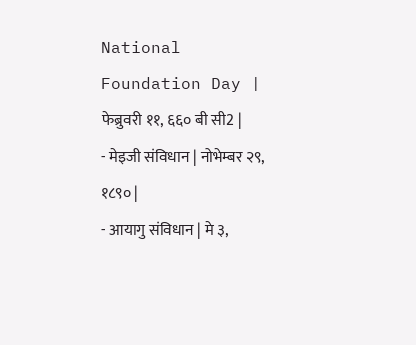National Foundation Day | फेब्रुवरी ११, ६६० बी सी2 |
- मेइजी संविधान | नोभेम्बर २९, १८९० |
- आयागु संविधान | मे ३,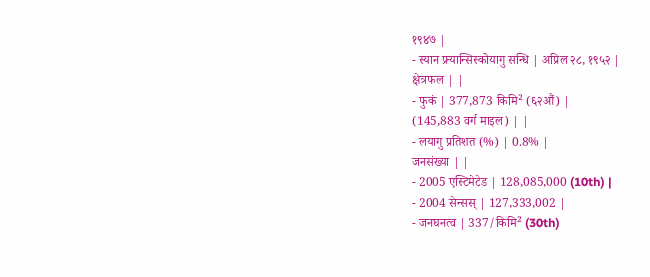१९४७ |
- स्यान फ्र्यान्सिस्कोयागु सन्धि | अप्रिल २८, १९५२ |
क्षेत्रफल | |
- फुकं | 377,873 किमि² (६२औं) |
(145,883 वर्ग माइल) | |
- लयागु प्रतिशत (%) | 0.8% |
जनसंख्या | |
- 2005 एस्टिमेटेड | 128,085,000 (10th) |
- 2004 सेन्सस् | 127,333,002 |
- जनघनत्व | 337/किमि² (30th)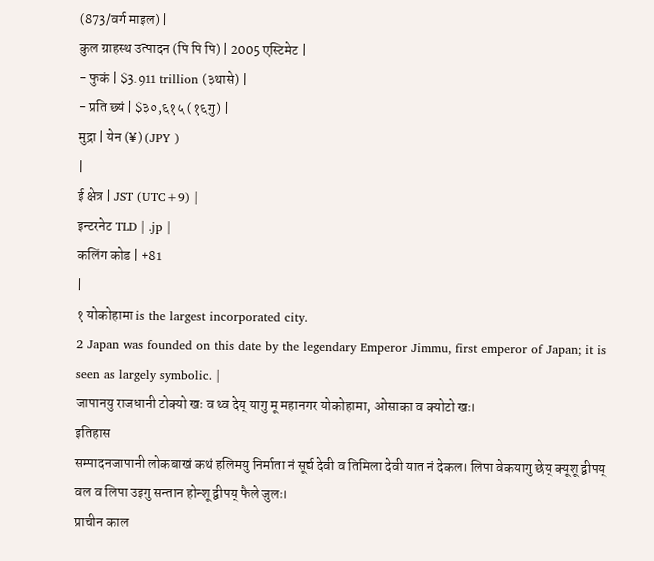(873/वर्ग माइल) |
कुल ग्राहस्थ उत्पादन (पि पि पि) | 2005 एस्टिमेट |
- फुकं | $3.911 trillion (३थासे) |
- प्रति छ्यं | $३०,६१५ (१६गु) |
मुद्रा | येन (¥) (JPY )
|
ई क्षेत्र | JST (UTC+9) |
इन्टरनेट TLD | .jp |
कलिंग कोड | +81
|
१ योकोहामा is the largest incorporated city.
2 Japan was founded on this date by the legendary Emperor Jimmu, first emperor of Japan; it is seen as largely symbolic. |
जापानयु राजधानी टोक्यो खः व थ्व देय् यागु मू महानगर योकोहामा, ओसाका व क्योटो खः।
इतिहास
सम्पादनजापानी लोकबाखं कथं हलिमयु निर्माता नं सूर्द्य देवी व तिमिला देवी यात नं देकल। लिपा वेकयागु छेय् क्यूशू द्वीपय् वल व लिपा उइगु सन्तान होन्शू द्वीपय् फैले जुलः।
प्राचीन काल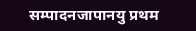सम्पादनजापानयु प्रथम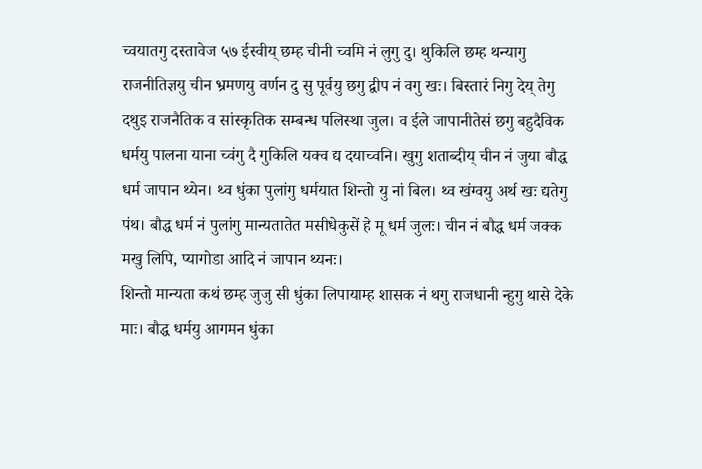च्वयातगु दस्तावेज ५७ ईस्वीय् छम्ह चीनी च्वमि नं लुगु दु। थुकिलि छम्ह थन्यागु राजनीतिज्ञयु चीन भ्रमणयु वर्णन दु सु पूर्वयु छगु द्वीप नं वगु खः। बिस्तारं निगु देय् तेगु दथुइ राजनैतिक व सांस्कृतिक सम्बन्ध पलिस्था जुल। व ईले जापानीतेसं छगु बहुदैविक धर्मयु पालना याना च्वंगु दै गुकिलि यक्व द्य दयाच्वनि। खुगु शताब्दीय् चीन नं जुया बौद्ध धर्म जापान थ्येन। थ्व धुंका पुलांगु धर्मयात शिन्तो यु नां बिल। थ्व खंग्वयु अर्थ खः द्यतेगु पंथ। बौद्ध धर्म नं पुलांगु मान्यतातेत मसीधेकुसें हे मू धर्म जुलः। चीन नं बौद्ध धर्म जक्क मखु लिपि, प्यागोडा आदि नं जापान थ्यनः।
शिन्तो मान्यता कथं छम्ह जुजु सी धुंका लिपायाम्ह शासक नं थगु राजधानी न्हुगु थासे देके माः। बौद्ध धर्मयु आगमन धुंका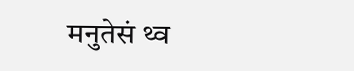मनुतेसं थ्व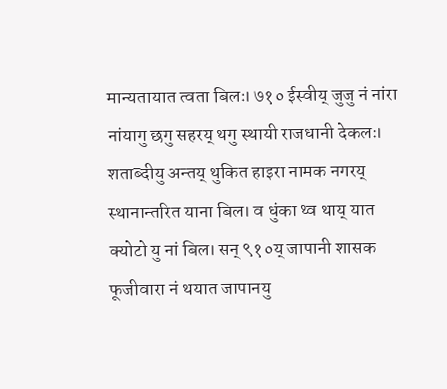मान्यतायात त्वता बिलः। ७१० ईस्वीय् जुजु नं नांरा नांयागु छगु सहरय् थगु स्थायी राजधानी देकलः। शताब्दीयु अन्तय् थुकित हाइरा नामक नगरय् स्थानान्तरित याना बिल। व धुंका थ्व थाय् यात क्योटो यु नां बिल। सन् ९१०य् जापानी शासक फूजीवारा नं थयात जापानयु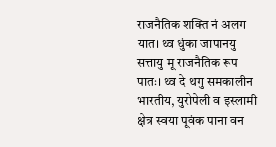राजनैतिक शक्ति नं अलग यात। थ्व धुंका जापानयु सत्तायु मू राजनैतिक रूप पातः। थ्व दे थगु समकालीन भारतीय, युरोपेली व इस्लामी क्षेत्र स्वया पूवंक पाना वन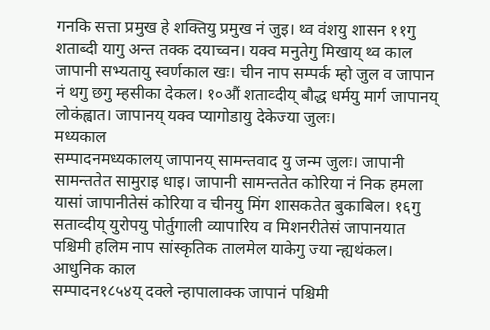गनकि सत्ता प्रमुख हे शक्तियु प्रमुख नं जुइ। थ्व वंशयु शासन ११गु शताब्दी यागु अन्त तक्क दयाच्वन। यक्व मनुतेगु मिखाय् थ्व काल जापानी सभ्यतायु स्वर्णकाल खः। चीन नाप सम्पर्क म्हो जुल व जापान नं थगु छगु म्हसीका देकल। १०औं शताव्दीय् बौद्ध धर्मयु मार्ग जापानय् लोकंह्वात। जापानय् यक्व प्यागोडायु देकेज्या जुलः।
मध्यकाल
सम्पादनमध्यकालय् जापानय् सामन्तवाद यु जन्म जुलः। जापानी सामन्ततेत सामुराइ धाइ। जापानी सामन्ततेत कोरिया नं निक हमला यासां जापानीतेसं कोरिया व चीनयु मिंग शासकतेत बुकाबिल। १६गु सताव्दीय् युरोपयु पोर्तुगाली व्यापारिय व मिशनरीतेसं जापानयात पश्चिमी हलिम नाप सांस्कृतिक तालमेल याकेगु ज्या न्ह्यथंकल।
आधुनिक काल
सम्पादन१८५४य् दक्ले न्हापालाक्क जापानं पश्चिमी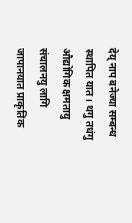देय् नाप बनेज्या सम्बन्ध स्थापित यात। थगु तधंगु औद्योगिक क्षमतायु संचालनयु लागि जापानयात प्राकृतिक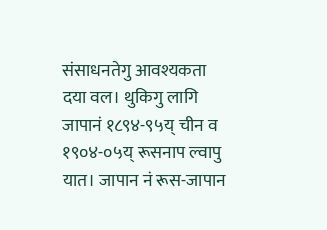संसाधनतेगु आवश्यकता दया वल। थुकिगु लागि जापानं १८९४-९५य् चीन व १९०४-०५य् रूसनाप ल्वापु यात। जापान नं रूस-जापान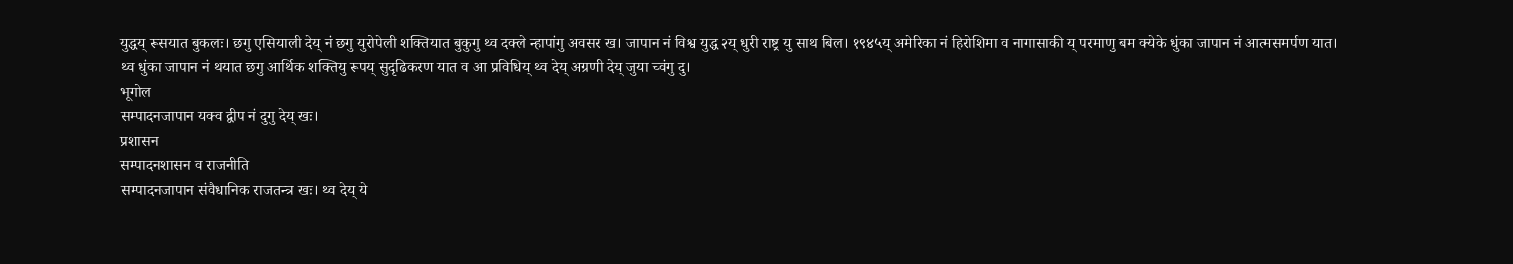युद्धय् रूसयात बुकलः। छगु एसियाली देय् नं छगु युरोपेली शक्तियात बुकुगु थ्व दक्ले न्हापांगु अवसर ख। जापान नं विश्व युद्ध २य् धुरी राष्ट्र यु साथ बिल। १९४५य् अमेरिका नं हिरोशिमा व नागासाकी य् परमाणु बम क्येके धुंका जापान नं आत्मसमर्पण यात।
थ्व धुंका जापान नं थयात छगु आर्थिक शक्तियु रूपय् सुदृढिकरण यात व आ प्रविधिय् थ्व देय् अग्रणी देय् जुया च्वंगु दु।
भूगोल
सम्पादनजापान यक्व द्वीप नं दुगु देय् खः।
प्रशासन
सम्पादनशासन व राजनीति
सम्पादनजापान संवैधानिक राजतन्त्र खः। थ्व देय् ये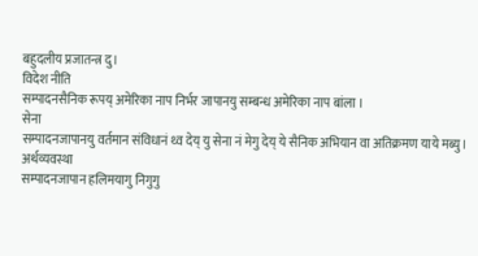बहुदलीय प्रजातन्त्र दु।
विदेश नीति
सम्पादनसैनिक रूपय् अमेरिका नाप निर्भर जापानयु सम्बन्ध अमेरिका नाप बांला ।
सेना
सम्पादनजापानयु वर्तमान संविधानं थ्व देय् यु सेना नं मेगु देय् ये सैनिक अभियान वा अतिक्रमण याये मब्यु।
अर्थव्यवस्था
सम्पादनजापान हलिमयागु निगुगु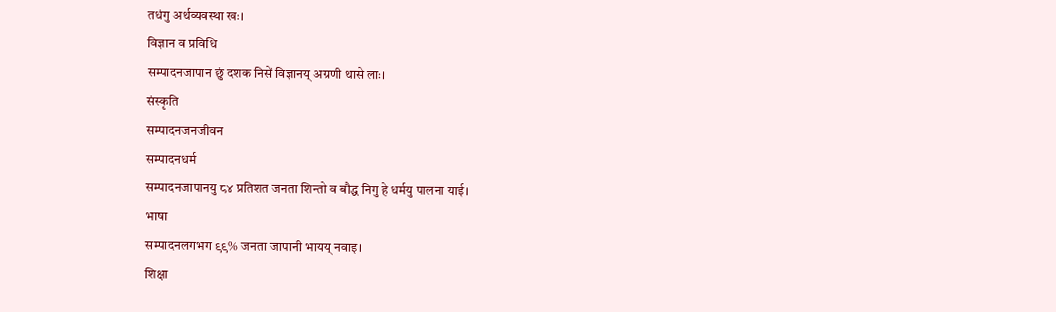तधंगु अर्थव्यवस्था खः।
विज्ञान व प्रविधि
सम्पादनजापान छुं दशक निसें विज्ञानय् अग्रणी थासे लाः।
संस्कृति
सम्पादनजनजीवन
सम्पादनधर्म
सम्पादनजापानयु ८४ प्रतिशत जनता शिन्तो व बौद्ध निगु हे धर्मयु पालना याई।
भाषा
सम्पादनलगभग ९९% जनता जापानी भायय् नवाइ।
शिक्षा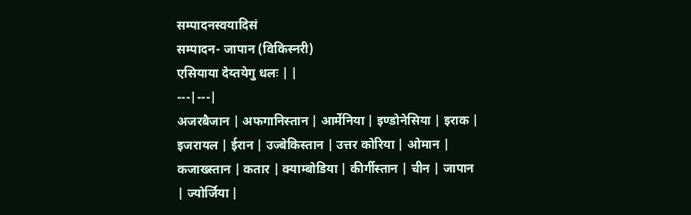सम्पादनस्वयादिसं
सम्पादन- जापान (विकिस्नरी)
एसियाया देय्तयेगु धलः | |
---|---|
अजरबैजान | अफगानिस्तान | आर्मेनिया | इण्डोनेसिया | इराक | इजरायल | ईरान | उज्बेकिस्तान | उत्तर कोरिया | ओमान | कजाख्स्तान | कतार | क्याम्बोडिया | कीर्गीस्तान | चीन | जापान | ज्योर्जिया |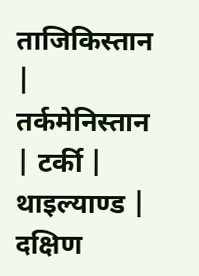ताजिकिस्तान | तर्कमेनिस्तान | टर्की | थाइल्याण्ड | दक्षिण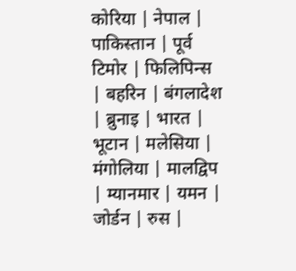कोरिया | नेपाल | पाकिस्तान | पूर्व टिमोर | फिलिपिन्स | बहरिन | बंगलादेश | ब्रुनाइ | भारत | भूटान | मलेसिया | मंगोलिया | मालद्विप | म्यानमार | यमन | जोर्डन | रुस |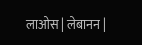लाओस | लेबानन |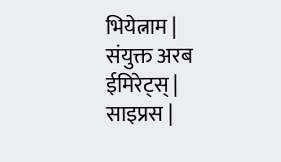भियेत्नाम | संयुक्त अरब ईमिरेट्स् | साइप्रस |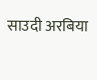साउदी अरबिया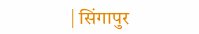| सिंगापुर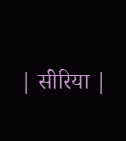| सीरिया |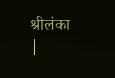श्रीलंका
|